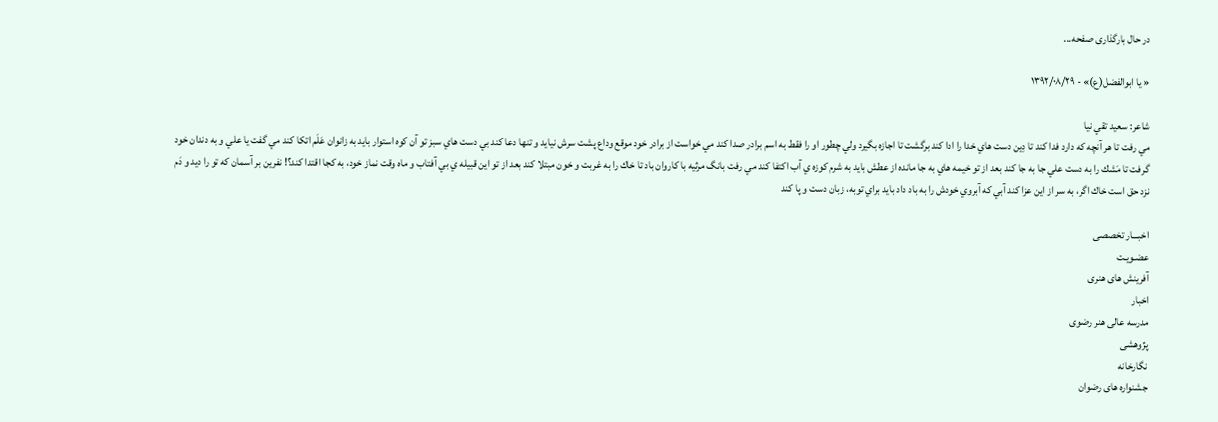در حال بارگذاری صفحه...

« يا ابوالفضل(ع)» - ۱۳۹۲/۰۸/۲۹

شاعر: سعيد تقي نيا
مي رفت تا هر آنچه كه دارد فدا كند تا دِين دست هاي خدا را ادا كند برگشت تا اجازه بگيرد ولي چطور او را فقط به اسم برادر صدا كند مي خواست از برادر خود موقع وداع پشت سرش نيايد و تنها دعا كند بي دست هاي سبز تو آن كوه استوار بايد به زانوان عَلَم اتکا کند مي گفت يا علي و به دندان خود گرفت تا مَشك را به دست علي جا به جا كند بعد از تو خيمه هاي به جا مانده از عطش بايد به شرم كوزه ي آب اكتفا كند مي رفت بانگ مرثيه با كاروان باد تا خاك را به غربت و خون مبتلا كند بعد از تو اين قبيله ي بي آفتاب و ماه وقت نماز خود، به كجا اقتدا كند؟! نفرين بر آسمان كه تو را ديد و دَم نزد حق است خاك اگر، به سر از اين عزا كند آبي كه آبروي خودش را به باد داد بايد براي توبه، زبان دست و پا کند

اخبـــار تخصصی
عضـویـت
آفرینش های هنری
اخبار
مدرسه عالی هنر رضوی
پژوهشی
نگارخانه
جشنواره های رضوان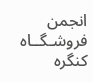انجمن
فروشـگــاه
کنگره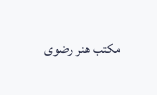مکتب هنر رضوی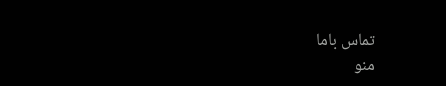تماس با‌ما
منو